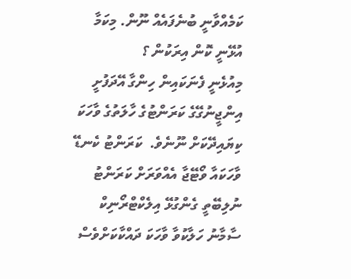ކަމެއްވާނީ ބުނެފައެއް ނޫން. މިކަމާ އުޅޭނީ ކޮން އިރަކުން ؟
މިއުޅެނީ ފެނަކައިން ހިންގާ އޭދަފުށީ އިންޖީނުގޭގެ ކަރަންޓުގެ ހާލަތުގެ ވާހަކަ ކިޔައިދޭކަށް ނޫނެވެ.  ކަރަންޓު ކެނޑޭ ވާހަކައާ ވޯޓޭޖާ އެއްވަރަށް ކަރަންޓު ނުލިބޭތީ ގެންގުޅޭ އިލެކްޓްރޯނިކް ސާމާނު ހަލާކުވާ ވާހަކަ ދައްކާކަށްވެސް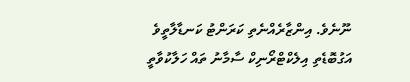ނޫނެވެ. އިންޒާރެއްނެތި ކަރަންޓު ކަނޑާލާތީވެ އަގުބޮޑެތި އިލެކްޓްރޯނިކް ސާމާނު ތައް ހަލާކުވާތީ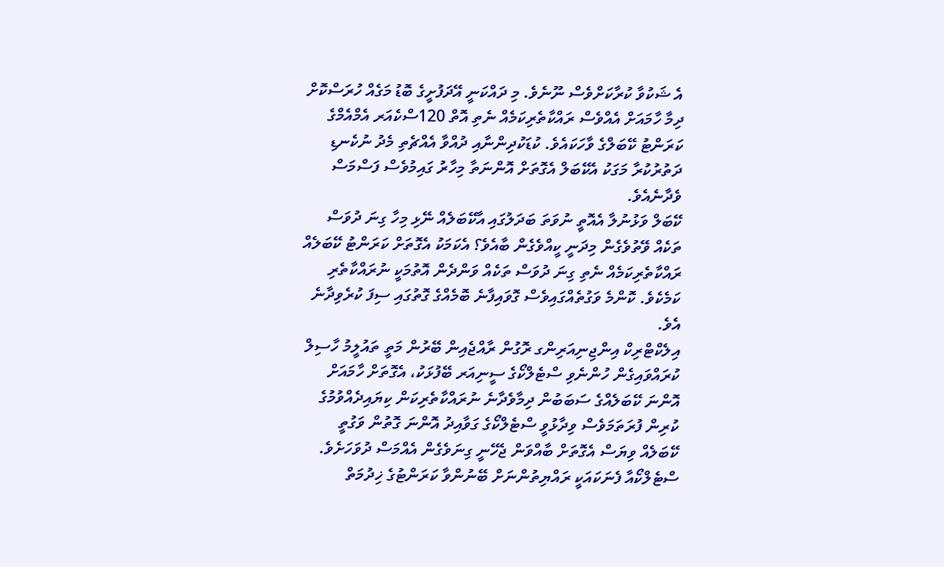އެ ޝަކުވާ ކުރާކަށްވެސް ނޫނެވެ. މި ދައްކަނީ އޭދަފުށީގެ ބޮޑު މަގެއް ހުރަސްކޮށް ދިމާ ހާމައަށް އެއްވެސް ރައްކާތެރިކަމެއް ނެތި އޮތް 120ސްކެއަރ އެމްއެމްގެ ކަރަންޓު ކޭބަލްގެ ވާހަކައެވެ. ކުޑަކުދިންނާއި ދުއްވާ އެއްޗެތި މެދު ނުކެނޑި ދަތުރުކުރާ މަގަކު އެކޭބަލް އެގޮތަށް އޮންނަތާ މިހާރު ގައިމުވެސް ފަސްމަސް ވެދާނެއެވެ.
ކޭބަލް ވަޅުނުލާ އެއޮތީ ނުވަތަ ބަދަލުގައި އާކޭބަލެއް ނޭޅި މިހާ ގިނަ ދުވަސް ތަކެއް ވޭތުވެގެން މިދަނީ ކީއްވެގެން ބާއެވެ؟ އެކަމަކު އެގޮތަށް ކަރަންޓު ކޭބަލެއް ރައްކާތެރިކަމެއް ނެތި ގިނަ ދުވަސް ތަކެއް ވަންދެން އޮތުމަކީ ނުރައްކާތެރި ކަމެކެވެ. ކޮންމެ ވަގުތެއްގައިވެސް ގޮވައިފާނެ ބޮމެއްގެ ގޮތުގައި ސިފަ ކުރެވިދާނެ އެވެ.
އިލެކްޓްރިކް އިންޖިނިއަރިންގ ރޮގުން ރާއްޖެއިން ބޭރުން މަތީ ތައުލީމު ހާސިލް ކުރައްވައިގެން ހުންނެވި ސްޓެލްކޯގެ ސީނިއަރ ބޭފުޅަކު، އެގޮތަށް ހާމައަށް އޮންނަ ކޭބަލެއްގެ ސަބަބުން ދިމާވެދާނެ ނުރައްކާތެރިކަން ކިޔައިދެއްވުމުގެ ކުރިން ފުރަތަމަވެސް ވިދާޅުވީ ސްޓެލްކޯގެ ގަވާއިދު އޮންނަ ގޮތުން ވަގުތީ ކޭބަލެއް ވިޔަސް އެގޮތަށް ބާއްވަން ޖެހޭނީ ގިނަވެގެން އެއްމަސް ދުވަހަށެވެ.
ސްޓެލްކޯއާ ފެނަކައަކީ ރައްޔިތުންނަށް ބޭނުންވާ ކަރަންޓުގެ ޚިދުމަތް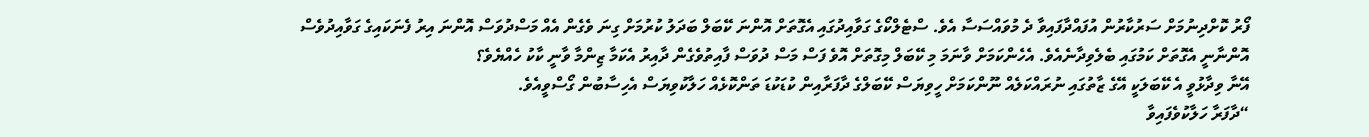ފޯރު ކޮށްދިނުމަށް ސަރުކާރުން އުފައްދާފައިވާ ދެ މުވައްސަސާ އެވެ. ސްޓެލްކޯގެ ގަވާއިދުގައި އެގޮތަށް އޮންނަ ކޭބަލް ބަދަލު ކުރުމަށް ގިނަ ވެގެން އެއް މަސްދުވަސް އޮންނަ އިރު ފެނަކައިގެ ގަވާއިދުވެސް އޮންނާނީ އެގޮތަށް ކަމުގައި ބެލެވިދާނެއެވެ. އެހެންކަމަށް ވާނަމަ މި ކޭބަލް މިގޮތަށް އޮވެ ފަސް މަސް ދުވަސް ފާއިތުވެގެން ދާއިރު އެކަމާ ޒިންމާ ވާނީ ކާކު ހެއްޔެވެ؟
އޭނާ ވިދާޅުވީ އެ ކޭބަލަކީ އޭގެ ޒާތުގައި ނުރައްކަލެއް ނޫންކަމަށް ހީވިޔަސް ކޭބަލްގެ ދާފަރާއިން ކުޑަކުޑަ ތަންކޮޅެއް ހަލާކުވިޔަސް އެހިސާބުން ގޯސްވީއެވެ.
“ދާފަރާ ހަލާކުވެފައިވާ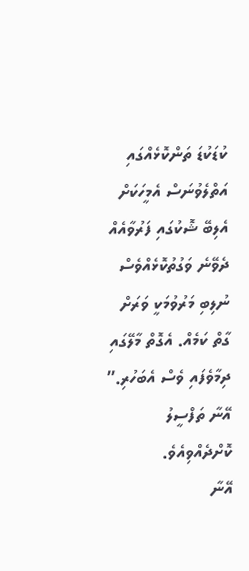ކުޑަކުޑަ ތަންކޮޅެއްގައި އަތްލެވުނަސް އެމީހަކަށް އެލިބޭ ޝޮކުގައި ފަރުވާއެއް ދެވޭނެ ވަގުތުކޮޅެއްވެސް ނުލިބި މަރުވުމަކީ ވަރަށް ގާތް ކަމެއް. އެގޮތް މާލޭގައި ދިމާވެފައި ވެސް އެބަހުރި.” އޭނާ ތަފްސީލު ކޮށްދެއްވިއެވެ.
އޭނާ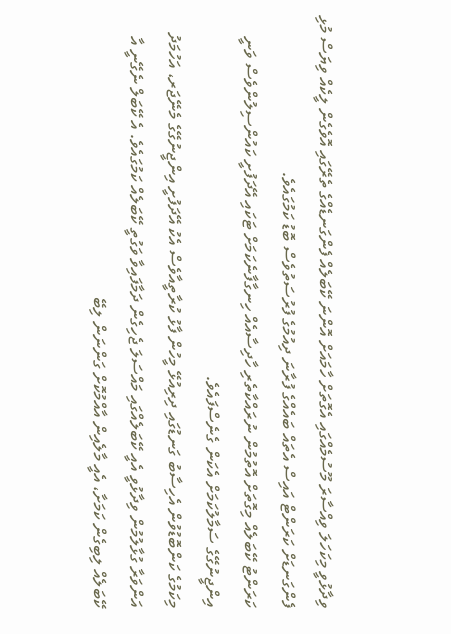ވިދާޅުވީ މިކަހަލަ ވިއްސާރަ މޫސުމެއްގައި އެގޮތަށް ހާމައަށް އޮންނަ ކޭބަލެއް ފެންގަނޑެއްގެ ތެރޭގައި އޮވެގެން ލީކެއް ވިޔަސް މުޅި ފެންގަނޑަށް ކަރަންޓް އައިސް އެތައް ބައެއްގެ ފުރާނަ ދިއުމުގެ ފުރުސަތުވެސް ބޮޑު ކަމުގައެވެ.
ކަރަންޓު ކޭބަލެއް މިގޮތަށް އޮތުމުން ނުރައްކާތެރި ހާދިސާއެއް ހިނގާފާނެކަމަށް ޓަކައި އޭދަފުށީ ކައުންސިލުންވެސް ވަނީ އިންޖީނުގޭގެ ސަމާލުކަމަށް އެކަން ގެނެސްފައެވެ.
މިކަމުގެ ކަންބޮޑުވުން އެހިސާބު ގަނޑުގައި ދިރިއުޅޭ މީހުން ފާޅު ކުރާތީއާވެސް އެކު އޭދަފުށީ އިންޖީނުގޭގެ މެނޭޖަރ، އަހުމަދު އަންވަރާ ގުޅާލުމުން ވިދާޅުވީ އެއީ ކޭބަލެއްގައި މައްސަލަ ޖެހިގެން ދަމާފައިވާ ވަގުތީ ކޭބަލެއް ކަމުގައެވެ. އެ ކޭބަލް ނެގޭނީ އާ ކޭބަލެއް ލިބިގެން ކަމަށާ، އެއީ މާލެއިން އާއްމުކޮށް ގަންނަން ލިބޭ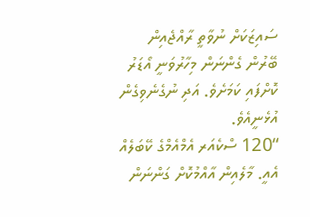ސައިޒަކަށް ނުވާތީ ރާއްޖެއިން ބޭރުން ގެންނަން މިހާރުވަނީ އޯޑަރު ކޮށްފައި ކަމަށެވެ. އަދި ނުގެނެވިގެން އުޅެނީއެވެ.
“120 ސްކެއަރ އެމްއެމްގެ ކޭބަލެއް އެއީ. މާލެއިން އާއްމުކޮށް ގަންނަން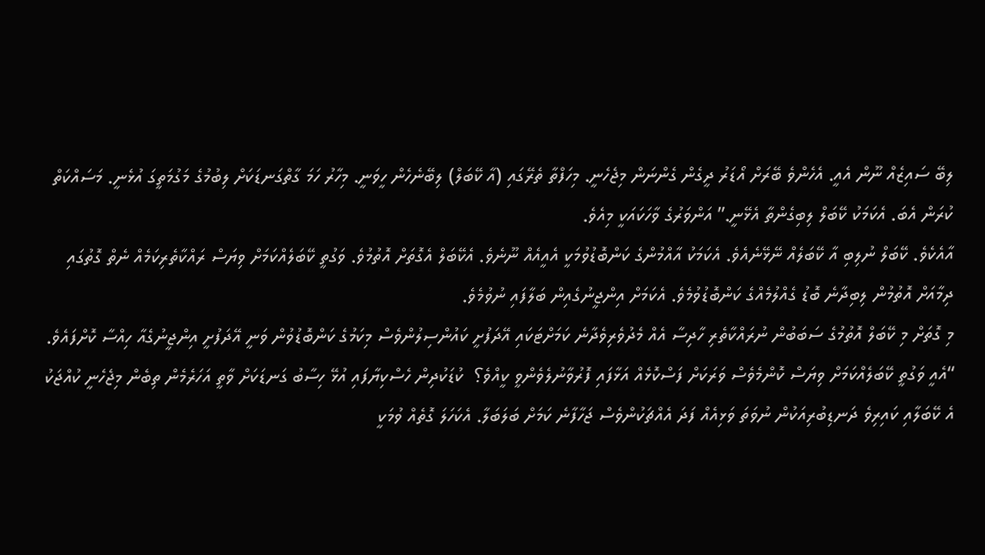ލިބޭ ސައިޒެއް ނޫން އެއީ. އެހެންވެ ބޭރަށް އޯޑަރު ދީގެން ގެންނަން މިޖެހެނީ. މިހަފްތާ ތެރޭގައި (އާ ކޭބަލް) ލިބޭނެހެން ހީވަނީ. މިހާރު ހަމަ ގާތްގަނޑަކަށް ލިބުމުގެ މަގުމަތީގަ އުޅެނީ. މަސައްކަތް ކުރަން އެބަ. އެކަމަކު ކޭބަލް ލިބިގެންތާ އެޅޭނީ.” އަންވަރުގެ ވާހަކައަކީ މިއެވެ.
އާއެކެވެ. ކޭބަލް ނުލިބި އާ ކޭބަލެއް ނޭޅޭނެއެވެ. އެކަމަކު އާއްމުންގެ ކަންބޮޑުވުމަކީ އެއީއެއް ނޫނެވެ. އެކޭބަލް އެގޮތަށް އޮތުމުވެ. ވަގުތީ ކޭބަލެއްކަމަށް ވިޔަސް ރައްކާތެރިކަމެއް ނެތް ގޮތުގައި ދިމާއަށް އޮތުމުން ލިބިދާނެ ބޮޑު ގެއްލުމެއްގެ ކަންބޮޑުވުމެވެ. އެކަމަށް އިންޖީނުގެއިން ބަލާފައި ނުވުމެވެ.
މި ގޮތަށް މި ކޭބަލް އޮތުމުގެ ސަބަބުން ނުރައްކާތެރި ހާދިސާ އެއް މެދުވެރިވެދާނެ ކަމަށްޓަކައި އޭދަފުށީ ކައުންސިލުންވެސް މިކަމުގެ ކަންބޮޑުވުން ވަނީ އޭދަފުށީ އިންޖީނުގެއާ ހިއްސާ ކޮށްފައެވެ.
“އެއީ ވަގުތީ ކޭބަލެއްކަމަށް ވިޔަސް ކޮންމެވެސް ވަރަކަށް ފަސްކޮޅެއް އަޅާފައި ފޮރުވާނުލެވެންވީ ކީއްވެ؟  ކުޑަކުދިން ހެސްކިޔާފައި އުޅޭ ހިސާބު ގަނޑަކަށް ވާތީ އަހަރެމެން ތިބެން މިޖެހެނީ ކުއްޖަކު އެ ކޭބަލާއި ކައިރިވެ ދަނޑިބުރިއަކުން ނުވަތަ ވަޅިއެއް ފަދަ އެއްޗަކުންވެސް ޖަހާފާނެ ކަމަށް ބަލަބަލާ. އެކަހަލަ ގޮތެއް ވުމަކީ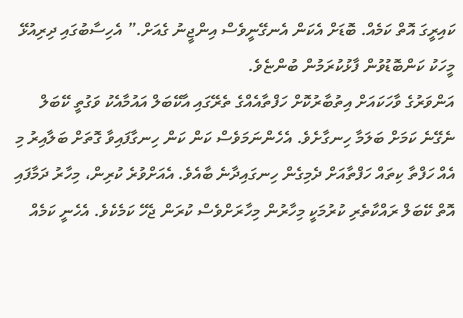ކައިރީގަ އޮތް ކަމެއް. ބޮޑަށް އެކަން އެނގޭނީވެސް އިންޖީނު ގެއަށް.” އެހިސާބުގައި ދިރިއުޅޭ މީހަކު ކަންބޮޑުވުން ފާޅުކުރަމުން ބުންޏެވެ.
އަންވަރުގެ ވާހަކައަށް އިތުބާރުކޮށް ހަފްތާއެއްގެ ތެރޭގައި އާކޭބަލް އައުމާއެކު ވަގުތީ ކޭބަލް ނެގޭނެ ކަމަށް ބަލަމާ ހިނގާށެވެ. އެހެންނަމަވެސް ކަން ކަން ހިނގާފައިވާ ގޮތަށް ބަލާއިރު މި އެއް ހަފްތާ ކިތައް ހަފްތާއަށް ދެމިގެން ހިނގައިދާނެ ބާއެވެ. އެއަށްވުރެ ކުރިން، މިހާރު ދަމާފައި އޮތް ކޭބަލް ރައްކާތެރި ކުރުމަކީ މިހާރުން މިހާރަށްވެސް ކުރަން ޖެހޭ ކަމެކެވެ. އެހެނީ ކަމެއް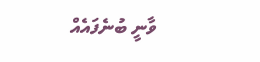ވާނީ ބުނެފައެއް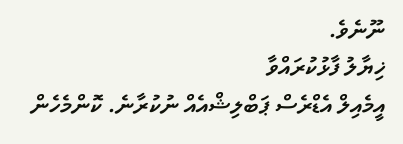ނޫނެވެ.
ޚިޔާލު ފާޅުކުރައްވާ
އީމެއިލް އެޑްރެސް ޕަބްލިޝްއެއް ނުކުރާނެ. ކޮންމެހެން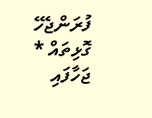ފުރަންޖެހޭ ގޮޅިތައް * ޖަހާފައި